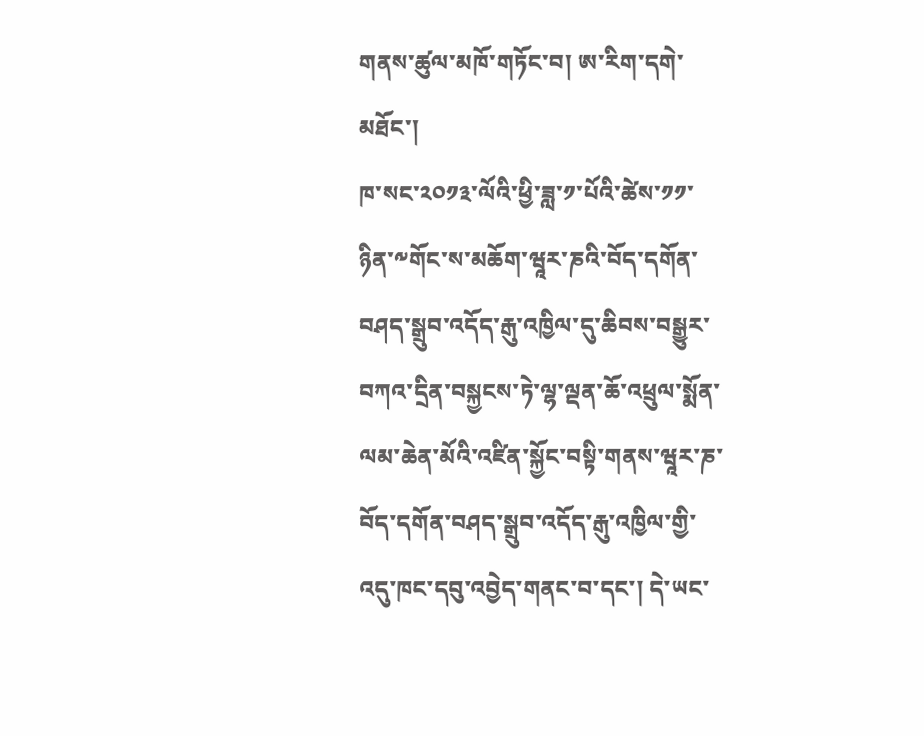གནས་ཚུལ་མཁོ་གཏོང་བ། ཨ་རིག་དགེ་མཐོང་།
ཁ་སང་༢༠༡༣་ལོའི་ཕྱི་ཟླ་༡་པོའི་ཚེས་༡༡་ཉིན་༸གོང་ས་མཆོག་ཝཱར་ཎའི་བོད་དགོན་བཤད་སྒྲུབ་འདོད་རྒུ་འཁྱིལ་དུ་ཆིབས་བསྒྱུར་བཀའ་དྲིན་བསྐྱངས་ཏེ་ལྷ་ལྡན་ཆོ་འཕྲུལ་སྨོན་ལམ་ཆེན་མོའི་འཛིན་སྐྱོང་བསྟི་གནས་ཝཱར་ཎ་བོད་དགོན་བཤད་སྒྲུབ་འདོད་རྒུ་འཁྱིལ་གྱི་འདུ་ཁང་དབུ་འབྱེད་གནང་བ་དང་། དེ་ཡང་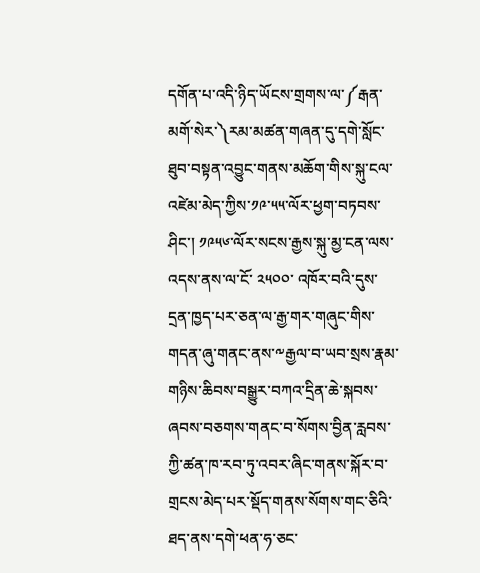དགོན་པ་འདི་ཉིད་ཡོངས་གྲགས་ལ་༼རྒན་མགོ་སེར་༽རམ་མཚན་གཞན་དུ་དགེ་སློང་ཐུབ་བསྟན་འབྱུང་གནས་མཆོག་གིས་སྐུ་ངལ་འཛེམ་མེད་ཀྱིས་༡༩་༥༥་ལོར་ཕྱག་བཏབས་ཤིང་། ༡༩༥༦་ལོར་སངས་རྒྱས་སྐུ་མྱ་ངན་ལས་འདས་ནས་ལ་ངོ་ ༢༥༠༠་ འཁོར་བའི་དུས་དྲན་ཁྱད་པར་ཅན་ལ་རྒྱ་གར་གཞུང་གིས་གདན་ཞུ་གནང་ནས་༸རྒྱལ་བ་ཡབ་སྲས་རྣམ་གཉིས་ཆིབས་བསྒྱུར་བཀའ་དྲིན་ཆེ་སྐབས་ཞབས་བཅགས་གནང་བ་སོགས་བྱིན་རླབས་ཀྱི་ཚན་ཁ་རབ་ཏུ་འབར་ཞིང་གནས་སྐོར་བ་གྲངས་མེད་པར་སྡོད་གནས་སོགས་གང་ཅིའི་ཐད་ནས་དགེ་ཕན་ཧ་ཅང་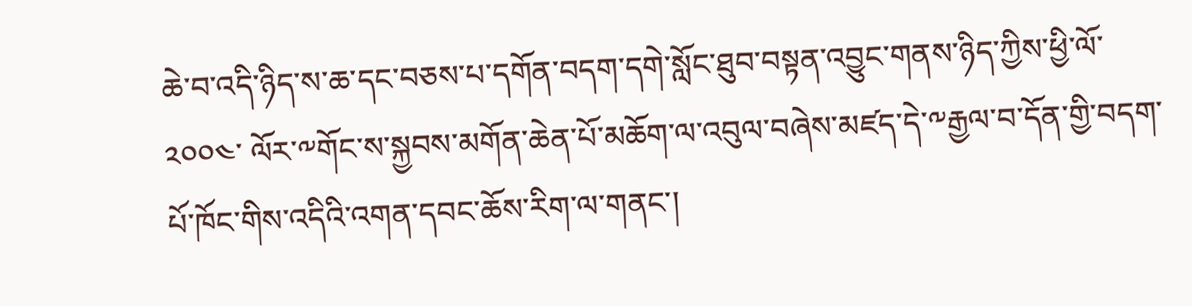ཆེ་བ་འདི་ཉིད་ས་ཆ་དང་བཅས་པ་དགོན་བདག་དགེ་སློང་ཐུབ་བསྟན་འབྱུང་གནས་ཉིད་ཀྱིས་ཕྱི་ལོ་ ༢༠༠༤་ ལོར་༸གོང་ས་སྐྱབས་མགོན་ཆེན་པོ་མཆོག་ལ་འབུལ་བཞེས་མཛད་དེ་༸རྒྱལ་བ་དོན་གྱི་བདག་པོ་ཁོང་གིས་འདིའི་འགན་དབང་ཆོས་རིག་ལ་གནང་།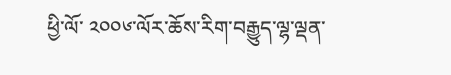ཕྱི་ལོ་ ༢༠༠༦་ལོར་ཆོས་རིག་བརྒྱུད་ལྷ་ལྡན་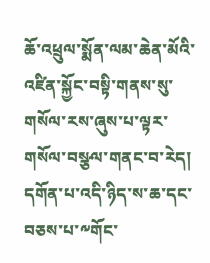ཆོ་འཕྲུལ་སྨོན་ལམ་ཆེན་མོའི་འཛིན་སྐྱོང་བསྟི་གནས་སུ་གསོལ་རས་ཞུས་པ་ལྟར་གསོལ་བསྩལ་གནང་བ་རེད། དགོན་པ་འདི་ཉིད་ས་ཆ་དང་བཅས་པ་༸གོང་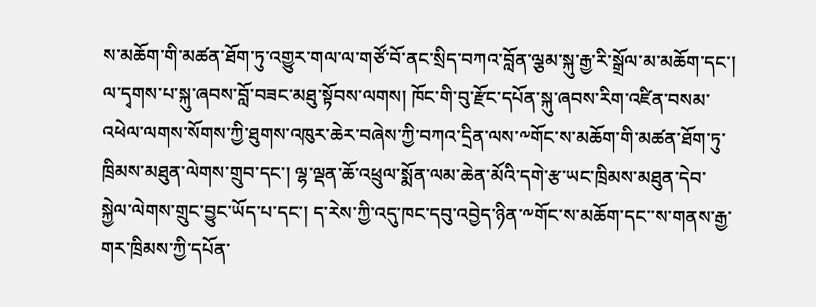ས་མཆོག་གི་མཚན་ཐོག་ཏུ་འགྱུར་གལ་ལ་གཙོ་བོ་ནང་སྲིད་བཀའ་བློན་ལྕམ་སྐུ་རྒྱ་རི་སྒྲོལ་མ་མཆོག་དང་། ལ་དྭགས་པ་སྐུ་ཞབས་བློ་བཟང་མཐུ་སྟོབས་ལགས། ཁོང་གི་བུ་རྫོང་དཔོན་སྐུ་ཞབས་རིག་འཛིན་བསམ་འཕེལ་ལགས་སོགས་ཀྱི་ཐུགས་འཁུར་ཆེར་བཞེས་ཀྱི་བཀའ་དྲིན་ལས་༸གོང་ས་མཆོག་གི་མཚན་ཐོག་ཏུ་ཁྲིམས་མཐུན་ལེགས་གྲུབ་དང་། ལྷ་ལྡན་ཆོ་འཕྲུལ་སྨོན་ལམ་ཆེན་མོའི་དགེ་རྩ་ཡང་ཁྲིམས་མཐུན་དེབ་སྐྱེལ་ལེགས་གྲུང་བྱུང་ཡོད་པ་དང་། ད་རེས་ཀྱི་འདུ་ཁང་དབུ་འབྱེད་ཉིན་༸གོང་ས་མཆོག་དང་་ས་གནས་རྒྱ་གར་ཁྲིམས་ཀྱི་དཔོན་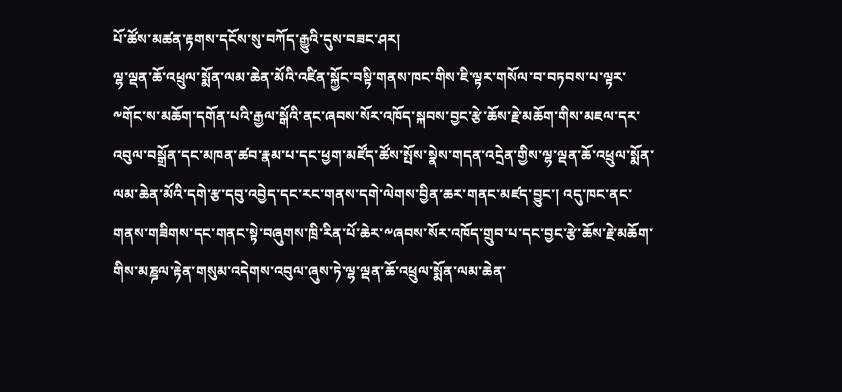པོ་ཚོས་མཚན་རྟགས་དངོས་སུ་བཀོད་རྒྱུའི་དུས་བཟང་ཤར།
ལྷ་ལྡན་ཆོ་འཕྲུལ་སྨོན་ལམ་ཆེན་མོའི་འཛིན་སྐྱོང་བསྟི་གནས་ཁང་གིས་ཇི་ལྟར་གསོལ་བ་བཏབས་པ་ལྟར་༸གོང་ས་མཆོག་དགོན་པའི་རྒྱལ་སྒོའི་ནང་ཞབས་སོར་འཁོད་སྐབས་བྱང་རྩེ་ཆོས་རྗེ་མཆོག་གིས་མཇལ་དར་འབུལ་བསྒྲོན་དང་མཁན་ཚབ་རྣམ་པ་དང་ཕྱག་མཛོད་ཚོས་སྤོས་སྣེས་གདན་འདྲེན་གྱིས་ལྷ་ལྡན་ཆོ་འཕྲུལ་སྨོན་ལམ་ཆེན་མོའི་དགེ་རྩ་དབུ་འབྱེད་དང་རང་གནས་དགེ་ལེགས་བྱིན་ཆར་གནང་མཛད་བྱུང་། འདུ་ཁང་ནང་གནས་གཟིགས་དང་གནང་སྟེ་བཞུགས་ཁྲི་རིན་པོ་ཆེར་༸ཞབས་སོར་འཁོད་གྲུབ་པ་དང་བྱང་རྩེ་ཆོས་རྗེ་མཆོག་གིས་མཎྜལ་རྟེན་གསུམ་འདེགས་འབུལ་ཞུས་ཏེ་ལྷ་ལྡན་ཆོ་འཕྲུལ་སྨོན་ལམ་ཆེན་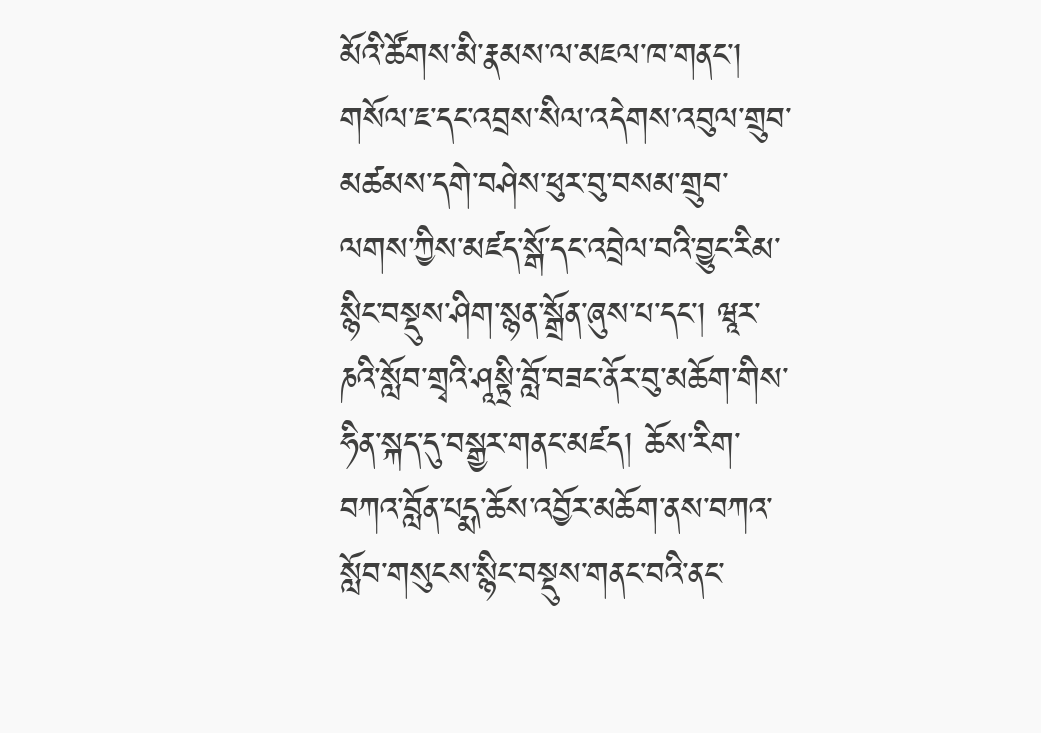མོའི་ཚོགས་མི་རྣམས་ལ་མཇལ་ཁ་གནང་། གསོལ་ཇ་དང་འབྲས་སིལ་འདེགས་འབུལ་གྲུབ་མཚམས་དགེ་བཤེས་ཕུར་བུ་བསམ་གྲུབ་ལགས་ཀྱིས་མཛད་སྒོ་དང་འབྲེལ་བའི་བྱུང་རིམ་སྙིང་བསྡུས་ཤིག་སྙན་སྒྲོན་ཞུས་པ་དང་། ཝཱར་ཎའི་སློབ་གྲྭའི་ཤཱསྟྲི་བློ་བཟང་ནོར་བུ་མཆོག་གིས་ཧིན་སྐད་དུ་བསྒྱར་གནང་མཛད། ཆོས་རིག་བཀའ་བློན་པདྨ་ཆོས་འབྱོར་མཆོག་ནས་བཀའ་སློབ་གསུངས་སྙིང་བསྡུས་གནང་བའི་ནང་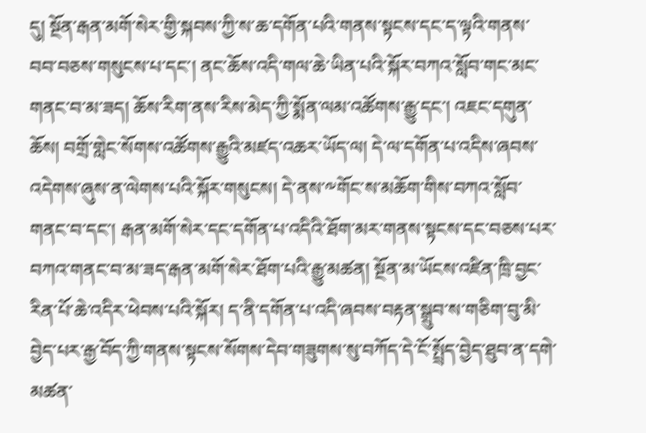དུ། སྔོན་རྒན་མགོ་སེར་གྱི་སྐབས་ཀྱི་ས་ཆ་དགོན་པའི་གནས་སྟངས་དང་ད་ལྟའི་གནས་བབ་བཅས་གསུངས་པ་དང་། ནང་ཆོས་འདི་གལ་ཆེ་ཡིན་པའི་སྐོར་བཀའ་སློབ་གང་མང་གནང་བ་མ་ཟད། ཆོས་རིག་ནས་རིས་མེད་ཀྱི་སྨོན་ལམ་འཚོགས་རྒྱུ་དང་། འཇང་དགུན་ཆོས། བགྲོ་གླེང་སོགས་འཚོགས་རྒྱུའི་མཛད་འཆར་ཡོད་ལ། དེ་ལ་དགོན་པ་འདིས་ཞབས་འདེགས་ཞུས་ན་ལེགས་པའི་སྐོར་གསུངས། དེ་ནས་༸གོང་ས་མཆོག་གིས་བཀའ་སློབ་གནང་བ་དང་། རྒན་མགོ་སེར་དང་དགོན་པ་འདིའི་ཐོག་མར་གནས་སྟངས་དང་བཅས་པར་བཀའ་གནང་བ་མ་ཟད་རྒན་མགོ་སེར་ཐོག་པའི་རྒྱུ་མཚན། སྔོན་མ་ཡོངས་འཛིན་ཁྲི་བྱང་རིན་པོ་ཆེ་འདིར་ཕེབས་པའི་སྐོར། ད་ནི་དགོན་པ་འདི་ཞབས་བརྟན་སྒྲུབ་ས་གཅིག་བུ་མི་བྱེད་པར་རྒྱ་བོད་ཀྱི་གནས་སྟངས་སོགས་དེབ་གཟུགས་སུ་བཀོད་དེ་ངོ་སྤྲོད་བྱེད་ཐུབ་ན་དགེ་མཚན་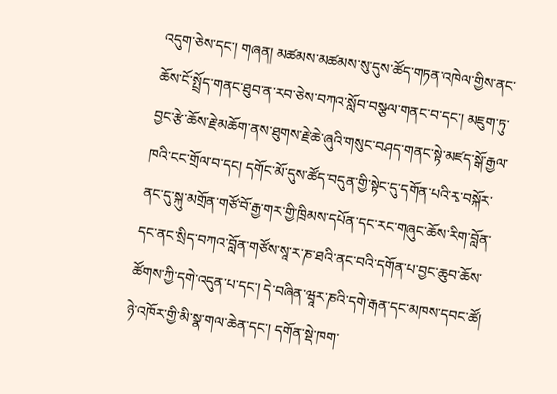འདུག་ཅེས་དང་། གཞན། མཚམས་མཚམས་སུ་དུས་ཚོད་གཏན་འཁེལ་གྱིས་ནང་ཆོས་ངོ་སྤྲོད་གནང་ཐུབ་ན་རབ་ཅེས་བཀའ་སློབ་བསྩལ་གནང་བ་དང་། མཇུག་ཏུ་བྱང་རྩེ་ཆོས་རྗེ་མཆོག་ནས་ཐུགས་རྗེ་ཆེ་ཞུའི་གསུང་བཤད་གནང་སྟེ་མཛད་སྒོ་རྒྱལ་ཁའི་ངང་གྲོལ་བ་དང། དགོང་མོ་དུས་ཚོད་བདུན་གྱི་སྟེང་དུ་དགོན་པའི་རྭ་བསྐོར་ནང་དུ་སྐུ་མགྲོན་གཙོ་བོ་རྒྱ་གར་གྱི་ཁྲིམས་དཔོན་དང་རང་གཞུང་ཆོས་རིག་བློན་དང་ནང་སྲིད་བཀའ་བློན་གཙོས་སཱ་ར་ཎ་ཐའི་ནང་བའི་དགོན་པ་བྱང་ཆུབ་ཆོས་ཚོགས་ཀྱི་དགེ་འདུན་པ་དང་། དེ་བཞིན་ཝཱར་ཎའི་དགེ་རྒན་དང་མཁས་དབང་ཚོ། ཉེ་འཁོར་གྱི་མི་སྣ་གལ་ཆེན་དང་། དགོན་སྡེ་ཁག་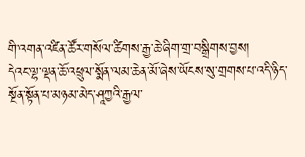གི་འགན་འཛིན་ཚོར་གསོལ་ཚིགས་རྒྱ་ཆེ་ཞིག་གྲ་བསྒྲིགས་བྱས།
དེའང་ལྷ་ལྡན་ཆོ་འཕྲུལ་སྨོན་ལམ་ཆེན་མོ་ཞེས་ཡོངས་སུ་གྲགས་པ་འདི་ཉིད་སྔོན་སྟོན་པ་མཉམ་མེད་ཤཱཀྱའི་རྒྱལ་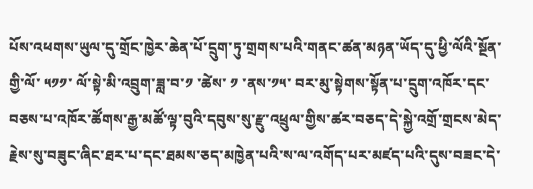པོས་འཕགས་ཡུལ་དུ་གྲོང་ཁྱེར་ཆེན་པོ་དྲུག་ཏུ་གྲགས་པའི་གནང་ཚན་མཉན་ཡོད་དུ་ཕྱི་ལོའི་སྔོན་གྱི་ལོ་ ༥༡༡་ ལོ་སྟེ་མི་འབྲུག་ཟླ་བ་༡ ་ཚེས་ ༡ ་ནས་༡༥་ བར་མུ་སྟེགས་སྟོན་པ་དྲུག་འཁོར་དང་བཅས་པ་འཁོར་ཚོགས་རྒྱ་མཚོ་ལྟ་བུའི་དབུས་སུ་རྫུ་འཕྲུལ་གྱིས་ཚར་བཅད་དེ་སྐྱེ་འགྲོ་གྲངས་མེད་རྗེས་སུ་བཟུང་ཞིང་ཐར་པ་དང་ཐམས་ཅད་མཁྱེན་པའི་ས་ལ་འགོད་པར་མཛད་པའི་དུས་བཟང་དེ་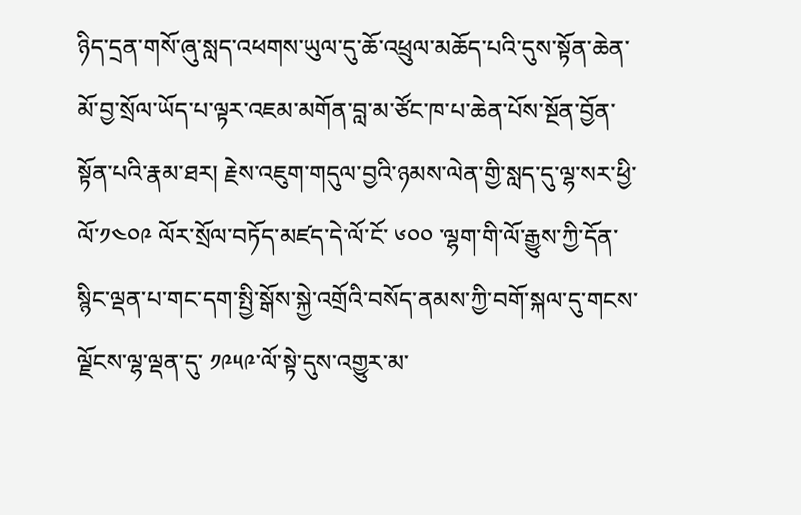ཉིད་དྲན་གསོ་ཞུ་སླད་འཕགས་ཡུལ་དུ་ཆོ་འཕྲུལ་མཆོད་པའི་དུས་སྟོན་ཆེན་མོ་བྱ་སྲོལ་ཡོད་པ་ལྟར་འཇམ་མགོན་བླ་མ་ཙོང་ཁ་པ་ཆེན་པོས་སྔོན་བྱོན་སྟོན་པའི་རྣམ་ཐར། རྗེས་འཇུག་གདུལ་བྱའི་ཉམས་ལེན་གྱི་སླད་དུ་ལྷ་སར་ཕྱི་ལོ་༡༤༠༩ ལོར་སྲོལ་བཏོད་མཛད་དེ་ལོ་ངོ་ ༦༠༠ ་ལྷག་གི་ལོ་རྒྱུས་ཀྱི་དོན་སྙིང་ལྡན་པ་གང་དག་སྤྱི་སྒོས་སྐྱེ་འགྲོའི་བསོད་ནམས་ཀྱི་བགོ་སྐལ་དུ་གངས་ལྗོངས་ལྷ་ལྡན་དུ་ ༡༩༥༩་ལོ་སྟེ་དུས་འགྱུར་མ་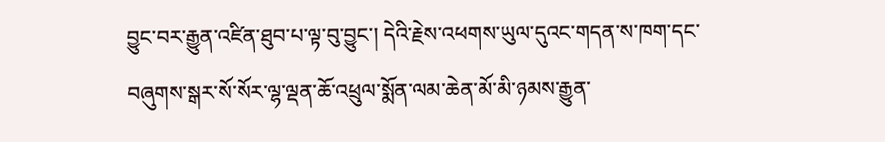བྱུང་བར་རྒྱུན་འཛིན་ཐུབ་པ་ལྟ་བུ་བྱུང་། དེའི་རྗེས་འཕགས་ཡུལ་དུའང་གདན་ས་ཁག་དང་བཞུགས་སྒར་སོ་སོར་ལྷ་ལྡན་ཆོ་འཕྲུལ་སྨོན་ལམ་ཆེན་མོ་མི་ཉམས་རྒྱུན་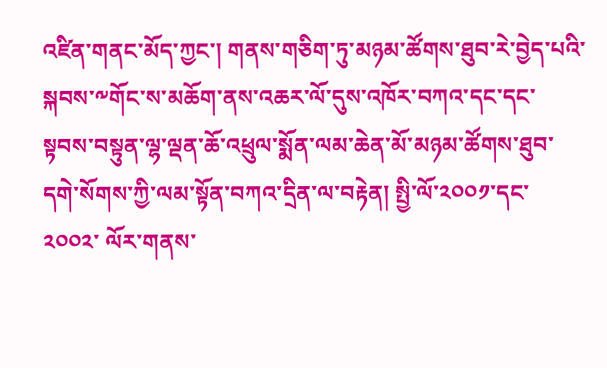འཛིན་གནང་མོད་ཀྱང་། གནས་གཅིག་ཏུ་མཉམ་ཚོགས་ཐུབ་རེ་བྱེད་པའི་སྐབས་༸གོང་ས་མཆོག་ནས་འཆར་ལོ་དུས་འཁོར་བཀའ་དང་དང་སྟབས་བསྟུན་ལྷ་ལྡན་ཆོ་འཕྲུལ་སྨོན་ལམ་ཆེན་མོ་མཉམ་ཚོགས་ཐུབ་དགེ་སོགས་ཀྱི་ལམ་སྟོན་བཀའ་དྲིན་ལ་བརྟེན། སྤྱི་ལོ་༢༠༠༡་དང་ ༢༠༠༢་ ལོར་གནས་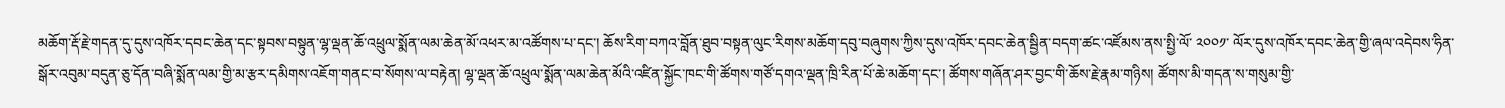མཆོག་རྡོ་རྗེ་གདན་དུ་དུས་འཁོར་དབང་ཆེན་དང་སྟབས་བསྟུན་ལྷ་ལྡན་ཆོ་འཕྲུལ་སྨོན་ལམ་ཆེན་མོ་འཕར་མ་འཚོགས་པ་དང་། ཆོས་རིག་བཀའ་བློན་ཐུབ་བསྟན་ལུང་རིགས་མཆོག་དབུ་བཞུགས་ཀྱིས་དུས་འཁོར་དབང་ཆེན་སྦྱིན་བདག་ཚང་འཛོམས་ནས་སྤྱི་ལོ་ ༢༠༠༡་ ལོར་དུས་འཁོར་དབང་ཆེན་གྱི་ཞལ་འདེབས་ཧིན་སྒོར་འབུམ་བདུན་ཅུ་དོན་བཞི་སྨོན་ལམ་གྱི་མ་རྩར་དམིགས་འཇོག་གནང་བ་སོགས་ལ་བརྟེན། ལྷ་ལྡན་ཆོ་འཕྲུལ་སྨོན་ལམ་ཆེན་མོའི་འཛིན་སྐྱོང་ཁང་གི་ཚོགས་གཙོ་དགའ་ལྡན་ཁྲི་རིན་པོ་ཆེ་མཆོག་དང་། ཚོགས་གཞོན་ཤར་བྱང་གི་ཆོས་རྗེ་རྣམ་གཉིས། ཚོགས་མི་གདན་ས་གསུམ་གྱི་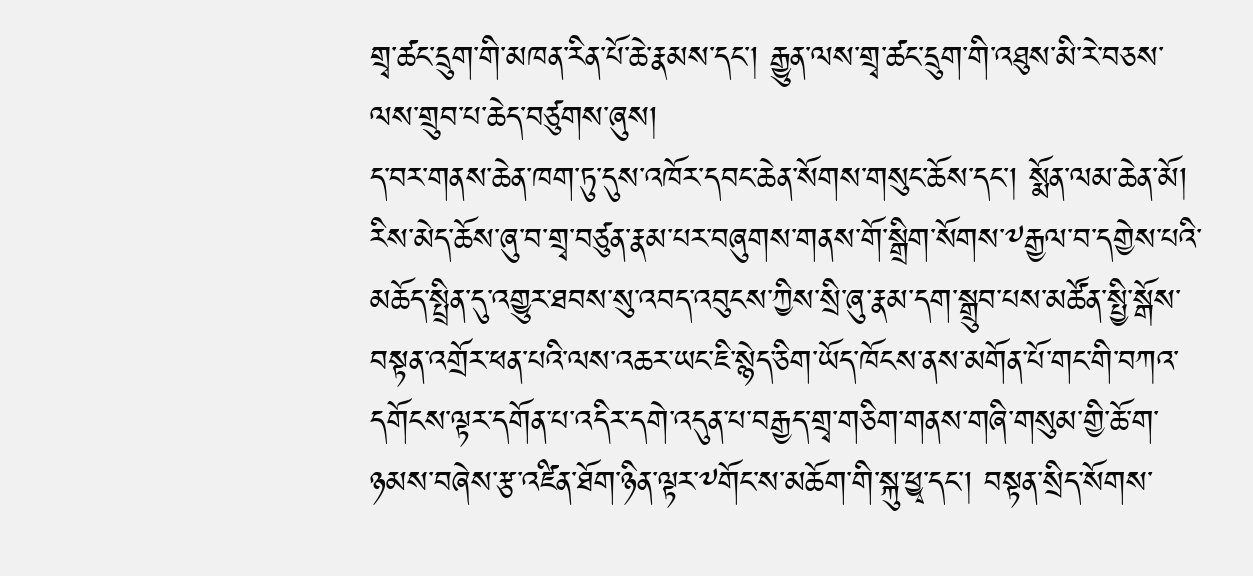གྲྭ་ཚང་དྲུག་གི་མཁན་རིན་པོ་ཆེ་རྣམས་དང་། རྒྱུན་ལས་གྲྭ་ཚང་དྲུག་གི་འཐུས་མི་རེ་བཅས་ལས་གྲུབ་པ་ཆེད་བཙུགས་ཞུས།
ད་བར་གནས་ཆེན་ཁག་ཏུ་དུས་འཁོར་དབང་ཆེན་སོགས་གསུང་ཆོས་དང་། སྨོན་ལམ་ཆེན་མོ། རིས་མེད་ཆོས་ཞུ་བ་གྲྭ་བཙུན་རྣམ་པར་བཞུགས་གནས་གོ་སྒྲིག་སོགས་༸རྒྱལ་བ་དགྱེས་པའི་མཆོད་སྤྲིན་དུ་འགྱུར་ཐབས་སུ་འབད་འབུངས་ཀྱིས་སྲི་ཞུ་རྣམ་དག་སྒྲུབ་པས་མཚོན་སྤྱི་སྒོས་བསྟན་འགྲོར་ཕན་པའི་ལས་འཆར་ཡང་ཇི་སྙེད་ཅིག་ཡོད་ཁོངས་ནས་མགོན་པོ་གང་གི་བཀའ་དགོངས་ལྟར་དགོན་པ་འདིར་དགེ་འདུན་པ་བརྒྱད་གྲྭ་གཅིག་གནས་གཞི་གསུམ་གྱི་ཆོ་ག་ཉམས་བཞེས་རྩ་འཛིན་ཐོག་ཉིན་ལྟར་༸གོང་ས་མཆོག་གི་སྐུ་ཕྱྭ་དང་། བསྟན་སྲིད་སོགས་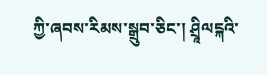ཀྱི་ཞབས་རིམས་སྒྲུབ་ཅིང་། ཤྲཱིལངྐའི་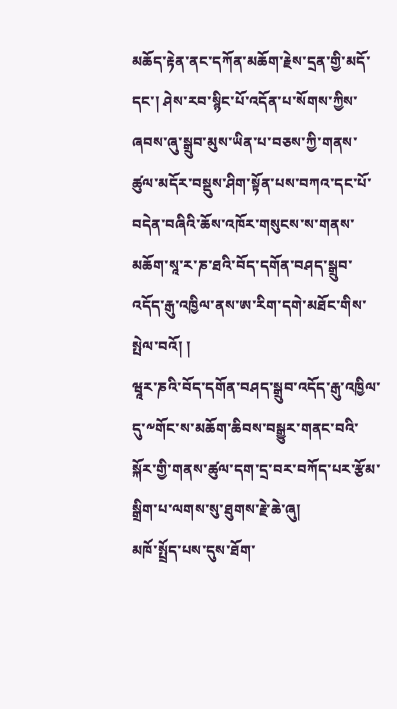མཆོད་རྟེན་ནང་དཀོན་མཆོག་རྗེས་དྲན་གྱི་མདོ་དང་། ཤེས་རབ་སྙིང་པོ་འདོན་པ་སོགས་ཀྱིས་ཞབས་ཞུ་སྒྲུབ་མུས་ཡིན་པ་བཅས་ཀྱི་གནས་ཚུལ་མདོར་བསྡུས་ཤིག་སྟོན་པས་བཀའ་དང་པོ་བདེན་བཞིའི་ཆོས་འཁོར་གསུངས་ས་གནས་མཆོག་སཱ་ར་ཎ་ཐའི་བོད་དགོན་བཤད་སྒྲུབ་འདོད་རྒུ་འཁྱིལ་ནས་ཨ་རིག་དགེ་མཐོང་གིས་སྤེལ་བའོ། །
ཝཱར་ཎའི་བོད་དགོན་བཤད་སྒྲུབ་འདོད་རྒུ་འཁྱིལ་དུ་༸གོང་ས་མཆོག་ཆིབས་བསྒྱུར་གནང་བའི་སྐོར་གྱི་གནས་ཚུལ་དག་དྲ་བར་བཀོད་པར་རྩོམ་སྒྲིག་པ་ལགས་སུ་ཐུགས་རྗེ་ཆེ་ཞུ།
མཁོ་སྤྲོད་པས་དུས་ཐོག་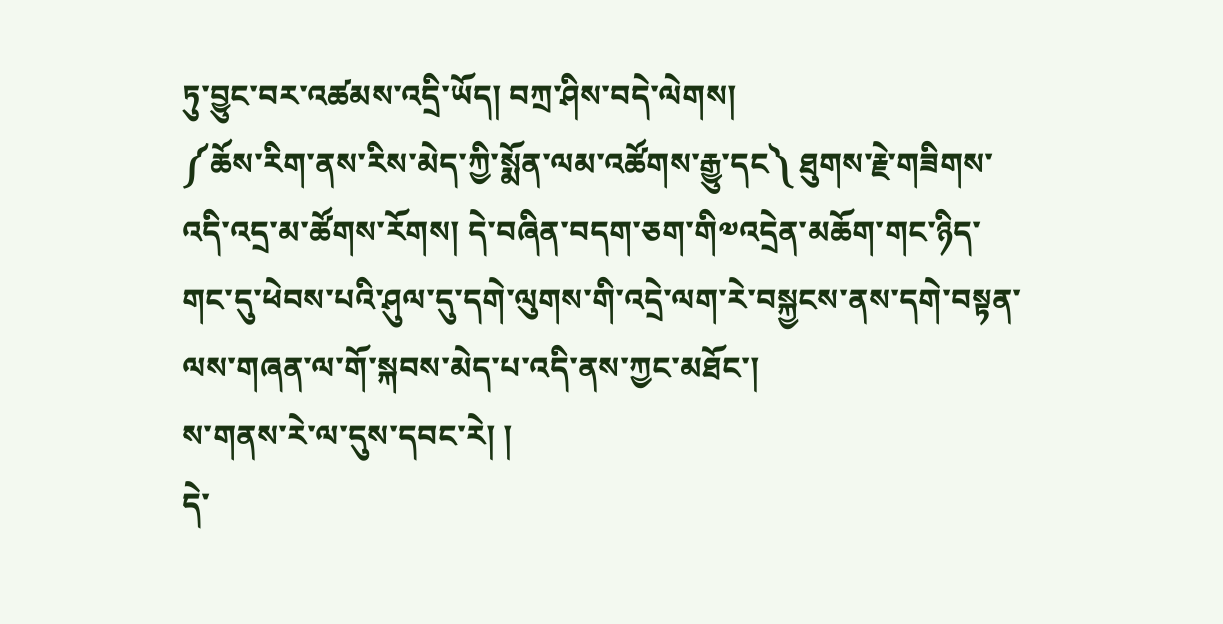ཏུ་བྱུང་བར་འཚམས་འདྲི་ཡོད། བཀྲ་ཤིས་བདེ་ལེགས།
༼ཆོས་རིག་ནས་རིས་མེད་ཀྱི་སྨོན་ལམ་འཚོགས་རྒྱུ་དང༽ ཐུགས་རྗེ་གཟིགས་འདི་འདྲ་མ་ཚོགས་རོགས། དེ་བཞིན་བདག་ཅག་གི༧འདྲེན་མཆོག་གང་ཉིད་གང་དུ་ཕེབས་པའི་ཤུལ་དུ་དགེ་ལུགས་གི་འདྲེ་ལག་རེ་བསྐྱངས་ནས་དགེ་བསྟན་ལས་གཞན་ལ་གོ་སྐབས་མེད་པ་འདི་ནས་ཀྱང་མཐོང་།
ས་གནས་རེ་ལ་དུས་དབང་རེ། །
དེ་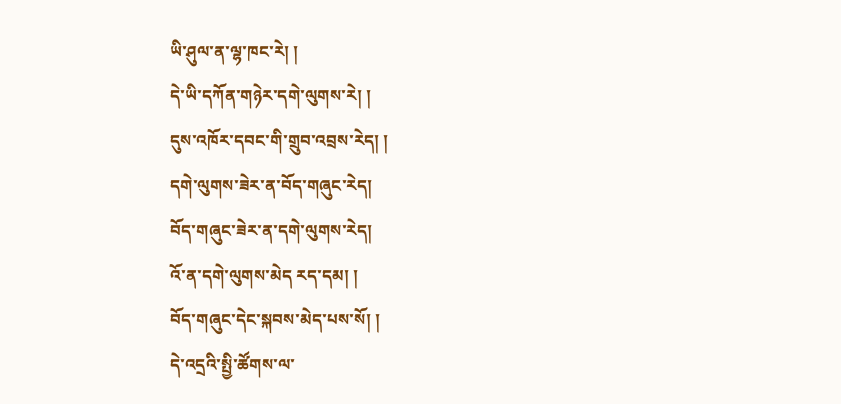ཡི་ཤུལ་ན་ལྷ་ཁང་རེ། །
དེ་ཡི་དཀོན་གཉེར་དགེ་ལུགས་རེ། །
དུས་འཁོར་དབང་གི་གྲུབ་འབྲས་རེད། །
དགེ་ལུགས་ཟེར་ན་བོད་གཞུང་རེད།
བོད་གཞུང་ཟེར་ན་དགེ་ལུགས་རེད།
འོ་ན་དགེ་ལུགས་མེད རད་དམ། །
བོད་གཞུང་དེང་སྐབས་མེད་པས་སོ། །
དེ་འདྲའི་སྤྱི་ཚོགས་ལ་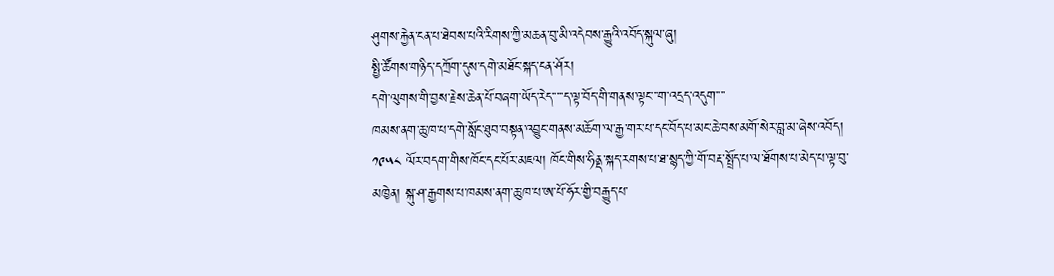ཤུགས་རྐྱེན་ངན་པ་ཐེབས་པའི་རིགས་ཀྱི་མཆན་བུ་མི་འདེབས་རྒྱུའི་འབོད་སྐུལ་ཞུ།
སྤྱི་ཚོགས་གཉིད་དཀྲོག་དུས་དགེ་མཐོང་སྐད་ངན་ཤོར།
དགེ་ལུགས་གི་བྱས་རྗེས་ཆེན་པོ་བཞག་ཡོད་རེད་་་་་ད་ལྟ་བོད་གི་གནས་ལྟང་་་ག་འདྲད་འདུག་་་་
ཁམས་ནག་ཆུ་ཁ་པ་དགེ་སློང་ཐུབ་བསྟན་འབྱུང་གནས་མཆོག་ལ་རྒྱ་གར་པ་དང་བོད་པ་མང་ཆེ་བས་མགོ་སེར་བླ་མ་ཞེས་འབོད། ༡༩༥༨ ལོར་བདག་གིས་ཁོང་དང་པོར་མཇལ། ཁོང་གིས་ཧིནྡ་སྐད་རགས་པ་ཐ་སྙད་ཀྱི་གོ་བརྡ་སྤྲོད་པ་ལ་ཐོགས་པ་མེད་པ་ལྟ་བུ་མཁྱེན། སྐུ་ཤ་རྒྱགས་པ་ཁམས་ནག་ཆུ་ཁ་པ་ཨ་པོ་ཧོར་གྱི་བརྒྱུད་པ་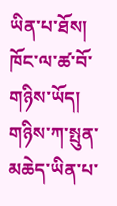ཡིན་པ་ཐོས། ཁོང་ལ་ཚ་བོ་གཉིས་ཡོད། གཉིས་ཀ་སྤུན་མཆེད་ཡིན་པ་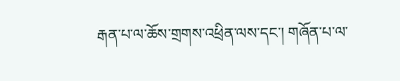རྒན་པ་ལ་ཆོས་གྲགས་འཕྲིན་ལས་དང་། གཞོན་པ་ལ་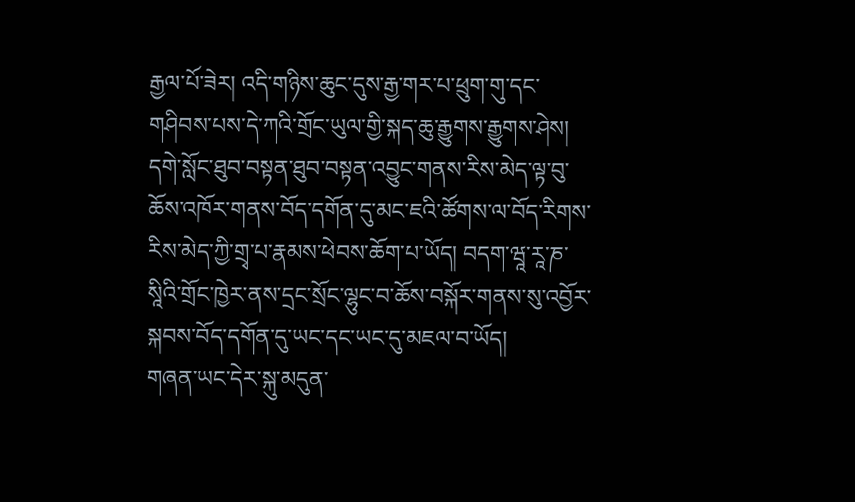རྒྱལ་པོ་ཟེར། འདི་གཉིས་ཆུང་དུས་རྒྱ་གར་པ་ཕྲུག་གུ་དང་གཤིབས་པས་དེ་ཀའི་གྲོང་ཡུལ་གྱི་སྐད་ཆུ་རྒྱུགས་རྒྱུགས་ཤེས། དགེ་སློང་ཐུབ་བསྟན་ཐུབ་བསྟན་འབྱུང་གནས་རིས་མེད་ལྟ་བུ་ཆོས་འཁོར་གནས་བོད་དགོན་དུ་མང་ཇའི་ཚོགས་ལ་བོད་རིགས་རིས་མེད་ཀྱི་གྲྭ་པ་རྣམས་ཕེབས་ཆོག་པ་ཡོད། བདག་ཝཱ་རཱ་ཎ་སཱིའི་གྲོང་ཁྱེར་ནས་དྲང་སྲོང་ལྷུང་བ་ཆོས་བསྐོར་གནས་སུ་འབྱོར་སྐབས་བོད་དགོན་དུ་ཡང་དང་ཡང་དུ་མཇལ་བ་ཡོད།
གཞན་ཡང་དེར་སྐུ་མདུན་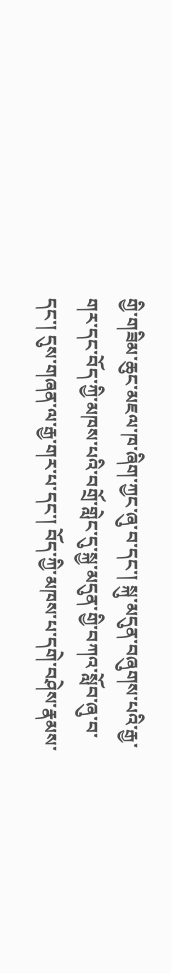གྱི་གཟིམ་ཆུང་མཇལ་ཁ་ཞིག་ཀྱང་ཞུ་བ་དང་། སྐུ་མདུན་བཞུགས་པའི་རྒྱ་གར་དང་བོད་ཀྱི་མཁས་པའི་བགྲོ་གླེང་དུ་སྐྱ་མདུན་གྱི་བཀའ་སློབ་ཞུ་བ་དང་། དུས་གཞན་ལ་རྒྱ་གར་པ་དང་། བོད་ཀྱི་མཁས་པ་དགེ་བཤེས་རྣམས་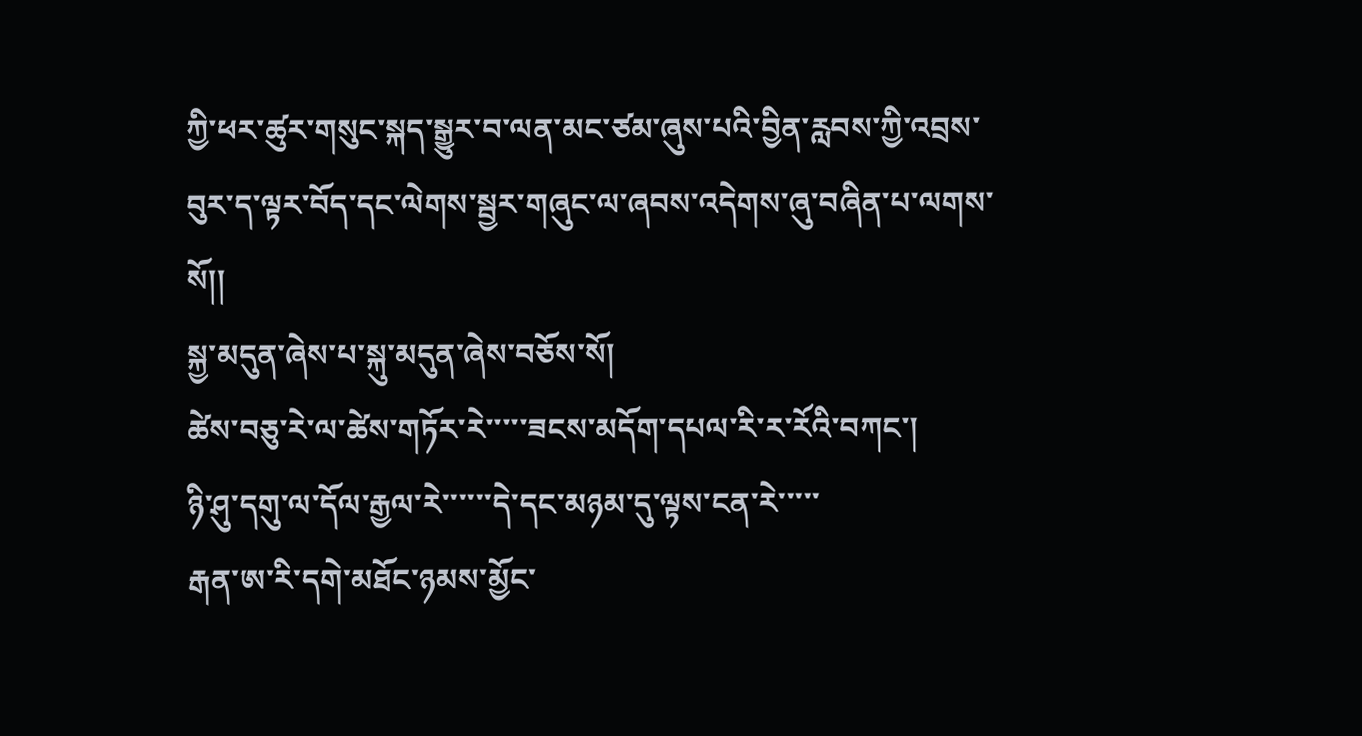ཀྱི་ཕར་ཚུར་གསུང་སྐད་སྒྱུར་བ་ལན་མང་ཙམ་ཞུས་པའི་བྱིན་རླབས་ཀྱི་འབྲས་བུར་ད་ལྟར་བོད་དང་ལེགས་སྦྱར་གཞུང་ལ་ཞབས་འདེགས་ཞུ་བཞིན་པ་ལགས་སོ།།
སྐྱ་མདུན་ཞེས་པ་སྐུ་མདུན་ཞེས་བཅོས་སོ།
ཚེས་བཅུ་རེ་ལ་ཚེས་གཏོར་རེ་་་་་ཟངས་མདོག་དཔལ་རི་ར་རོའི་བཀང་།
ཉི་ཤུ་དགུ་ལ་དོལ་རྒྱལ་རེ་་་་་་དེ་དང་མཉམ་དུ་ལྟས་ངན་རེ་་་་་
རྒན་ཨ་རི་དགེ་མཐོང་ཉམས་མྱོང་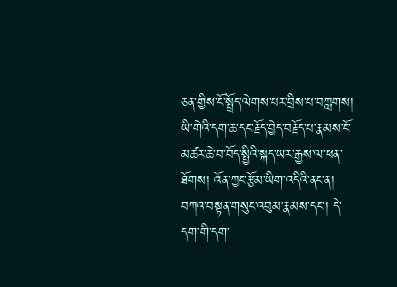ཅན་གྱིས་ངོ་སྤྲོད་ལེགས་པར་བྲིས་པ་བཀླགས། ཡི་གེའི་དག་ཆ་དང་རྗོད་བྱེད་བརྗོད་པ་རྣམས་ངོ་མཚར་ཆེ་བ་བོད་སྤྱིའི་སྐད་ཡར་རྒྱས་ལ་ཕན་ཐོགས། འོན་ཀྱང་རྩོམ་ཡིག་འདིའི་ནང་ན། བཀའ་བསྟན་གསུང་འབུམ་རྣམས་དང་། དེ་དག་གི་དག་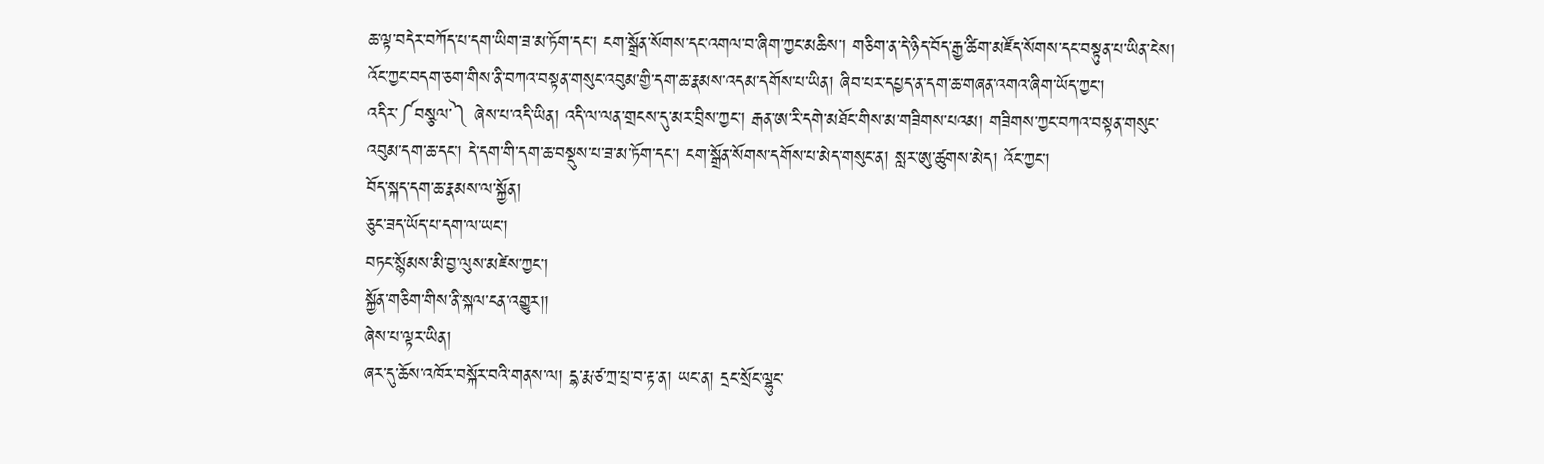ཆ་ལྟ་བདེར་བཀོད་པ་དག་ཡིག་ཟ་མ་ཏོག་དང་། ངག་སྒྲོན་སོགས་དང་འགལ་བ་ཞིག་ཀྱང་མཆིས་། གཅིག་ན་དེ་ཉིད་བོད་རྒྱ་ཚིག་མཛོད་སོགས་དང་བསྟུན་པ་ཡིན་ངེས། འོང་ཀྱང་བདག་ཅག་གིས་ནི་བཀའ་བསྟན་གསུང་འབུམ་གྱི་དག་ཆ་རྣམས་འདམ་དགོས་པ་ཡིན། ཞིབ་པར་དཔྱད་ན་དག་ཆ་གཞན་འགའ་ཞིག་ཡོད་ཀྱང་། འདིར་༼བསྩལ་༽ ཞེས་པ་འདི་ཡིན། འདི་ལ་ལན་གྲངས་དུ་མར་བྲིས་ཀྱང་། རྒན་ཨ་རི་དགེ་མཐོང་གིས་མ་གཟིགས་པའམ། གཟིགས་ཀྱང་བཀའ་བསྟན་གསུང་འབུམ་དག་ཆ་དང་། དེ་དག་གི་དག་ཆ་བསྡུས་པ་ཟ་མ་ཏོག་དང་། ངག་སྒྲོན་སོགས་དགོས་པ་མེད་གསུང་ན། སླར་ཨུ་ཚུགས་མེད། འོང་ཀྱང་།
བོད་སྐད་དག་ཆ་རྣམས་ལ་སྐྱོན།
ཅུང་ཟད་ཡོད་པ་དག་ལ་ཡང་།
བཏང་སྙོམས་མི་བྱ་ལུས་མཛེས་ཀྱང་།
སྐྱོན་གཅིག་གིས་ནི་སྐལ་ངན་འགྱུར།།
ཞེས་པ་ལྟར་ཡིན།
ཞར་དུ་ཆོས་འཁོར་བསྐོར་བའི་གནས་ལ། དྷ་རྨ་ཙ་ཀྲ་པྲ་བ་རྟ་ན། ཡང་ན། དྲང་སྲོང་ལྷུང་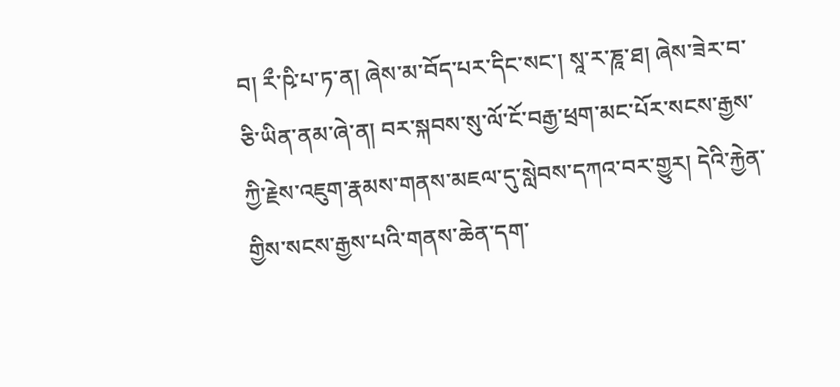བ། རྀ་ཥི་པ་ཏ་ན། ཞེས་མ་བོད་པར་དིང་སང་། སཱ་ར་ཎཱ་ཐ། ཞེས་ཟེར་བ་ཅི་ཡིན་ནམ་ཞེ་ན། བར་སྐབས་སུ་ལོ་ངོ་བརྒྱ་ཕྲག་མང་པོར་སངས་རྒྱས་ཀྱི་རྗེས་འཇུག་རྣམས་གནས་མཇལ་དུ་སླེབས་དཀའ་བར་གྱུར། དེའི་རྐྱེན་གྱིས་སངས་རྒྱས་པའི་གནས་ཆེན་དག་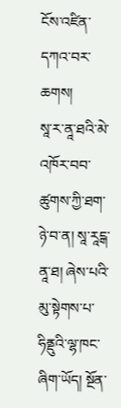ངོས་འཛིན་དཀའ་བར་ཆགས།
སཱ་ར་ནཱ་ཐའི་མེ་འཁོར་བབ་ཚུགས་ཀྱི་ཐག་ཉེ་བ་ན། སཱ་རཱངྒ་ནཱ་ཐ། ཞེས་པའི་མུ་སྟེགས་པ་ཧིནྡུའི་ལྷ་ཁང་ཞིག་ཡོད། སྔོན་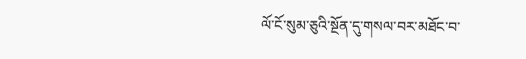ལོ་ངོ་སུམ་ཅུའི་སྔོན་དུ་གསལ་བར་མཐོང་བ་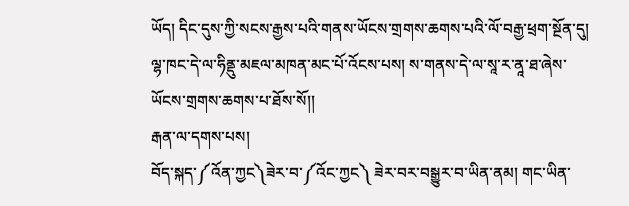ཡོད། དིང་དུས་ཀྱི་སངས་རྒྱས་པའི་གནས་ཡོངས་གྲགས་ཆགས་པའི་ལོ་བརྒྱ་ཕྲག་སྔོན་དུ། ལྷ་ཁང་དེ་ལ་ཧིནྡུ་མཇལ་མཁན་མང་པོ་འོངས་པས། ས་གནས་དེ་ལ་སཱ་ར་ནཱ་ཐ་ཞེས་ཡོངས་གྲགས་ཆགས་པ་ཐོས་སོ།།
རྒན་ལ་དགས་པས།
བོད་སྐད་༼འོན་ཀྱང༽ཟེར་བ་༼འོང་ཀྱང༽ ཟེར་བར་བསྒྱུར་བ་ཡིན་ནམ། གང་ཡིན་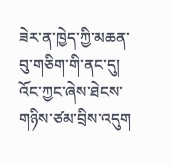ཟེར་ན་ཁྱེད་ཀྱི་མཆན་བུ་གཅིག་གི་ནང་དུ།
འོང་ཀྱང་ཞེས་ཐེངས་གཉིས་ཙམ་བྲིས་འདུག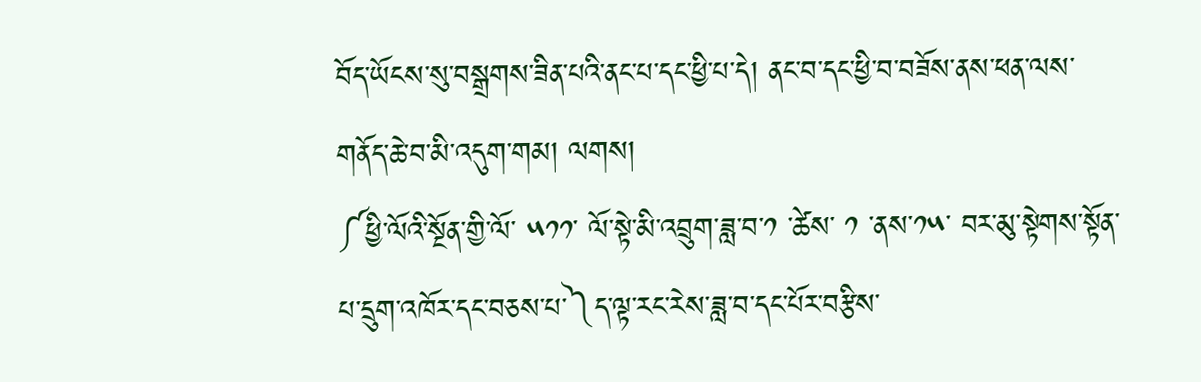བོད་ཡོངས་སུ་བསྒྲགས་ཟིན་པའི་ནང་པ་དང་ཕྱི་པ་དེ། ནང་བ་དང་ཕྱི་བ་བཟོས་ནས་ཕན་ལས་གནོད་ཆེ་བ་མི་འདུག་གམ། ལགས།
༼ཕྱི་ལོའི་སྔོན་གྱི་ལོ་ ༥༡༡་ ལོ་སྟེ་མི་འབྲུག་ཟླ་བ་༡ ་ཚེས་ ༡ ་ནས་༡༥་ བར་མུ་སྟེགས་སྟོན་པ་དྲུག་འཁོར་དང་བཅས་པ་༽ད་ལྟ་རང་རེས་ཟླ་བ་དང་པོར་བརྩིས་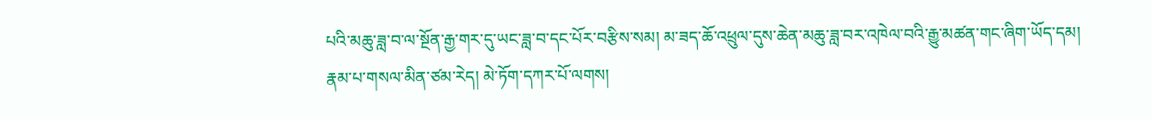པའི་མཆུ་ཟླ་བ་ལ་སྔོན་རྒྱ་གར་དུ་ཡང་ཟླ་བ་དང་པོར་བརྩིས་སམ། མ་ཟད་ཆོ་འཕྲུལ་དུས་ཆེན་མཆུ་ཟླ་བར་འཁེལ་བའི་རྒྱུ་མཚན་གང་ཞིག་ཡོད་དམ།
རྣམ་པ་གསལ་མིན་ཙམ་རེད། མེ་ཏོག་དཀར་པོ་ལགས།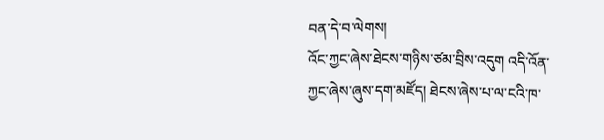བན་དེ་བ་ལེགས།
འོང་ཀྱང་ཞེས་ཐེངས་གཉིས་ཙམ་བྲིས་འདུག འདི་འོན་ཀྱང་ཞེས་ཞུས་དག་མཛོད། ཐེངས་ཞེས་པ་ལ་ངའི་ཁ་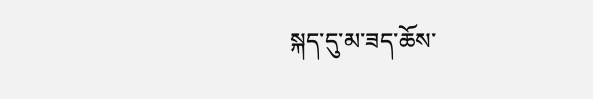སྐད་དུ་མ་ཟད་ཆོས་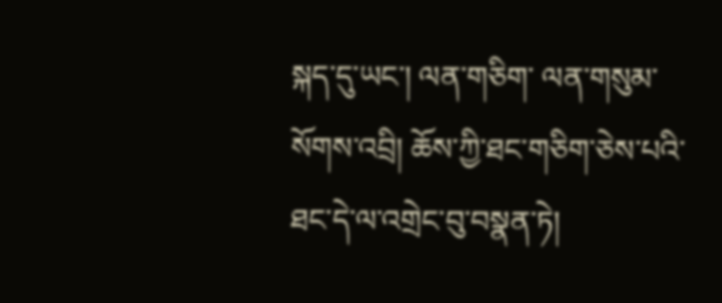སྐད་དུ་ཡང་། ལན་གཅིག་ ལན་གསུམ་སོགས་འབྲི། ཆོས་ཀྱི་ཐང་གཅིག་ཅེས་པའི་ཐང་དེ་ལ་འགྲེང་བུ་བསྣན་ཏེ།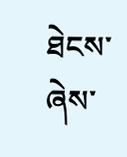ཐེངས་ཞེས་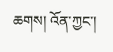ཆགས། འོན་ཀྱང་།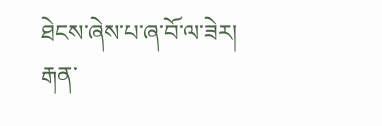ཐེངས་ཞེས་པ་ཞ་བོ་ལ་ཟེར།
རྒན་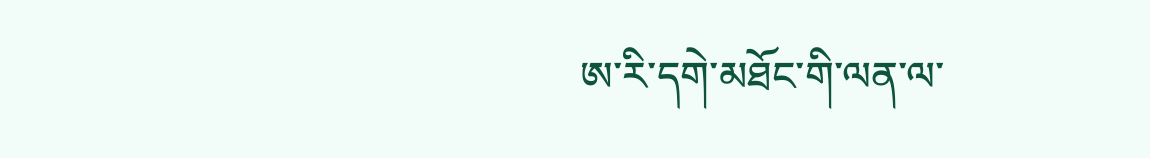ཨ་རི་དགེ་མཐོང་གི་ལན་ལ་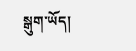སྒུག་ཡོད།